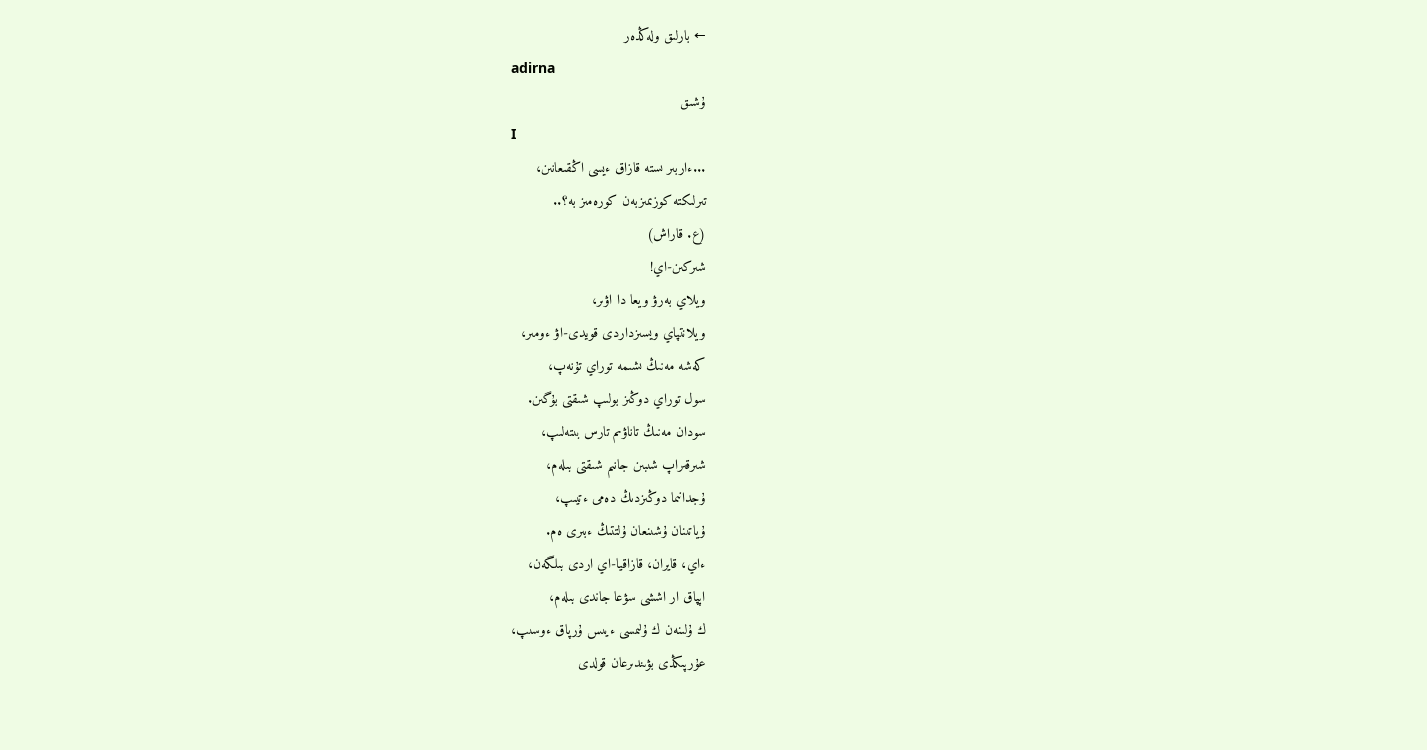← بارلىق ولەڭدەر
adirna
ۇشىق
I
...ءاربىر ىستە قازاق ءيسى اڭقىعانىن،
تىرلىكتە كوزىمىزبەن كورەمىز بە؟..
(ع. قاراش)
شىركىن-اي!
ويلاي بەرۋ ويعا دا اۋىر،
ويلانتپاي ويسىزداردى قويدى-اۋ ءومىر،
كەشە مەنىڭ ىشىمە توراي تۇنەپ،
سول توراي دوڭىز بولىپ شىقتى بۇگىن.
سودان مەنىڭ تاناۋىم تارس بىتەلىپ،
شىرقىراپ شىبىن جانىم شىقتى بىلەم،
ۇجدانىما دوڭىزدىڭ دەمى ءتيىپ،
ۇياتىنان ۇشىنعان ۇلتتىڭ ءبىرى ەم.
ءاي، قايران، قازاقيا-اي اردى بىلگەن،
اپپاق ار اششى سۋعا جاندى بىلەم،
ك ۇلىنەن ك ۇلىمسى ءيىس ۇرپاق ءوسىپ،
عۇرپىڭدى بۋىندىرعان قولدى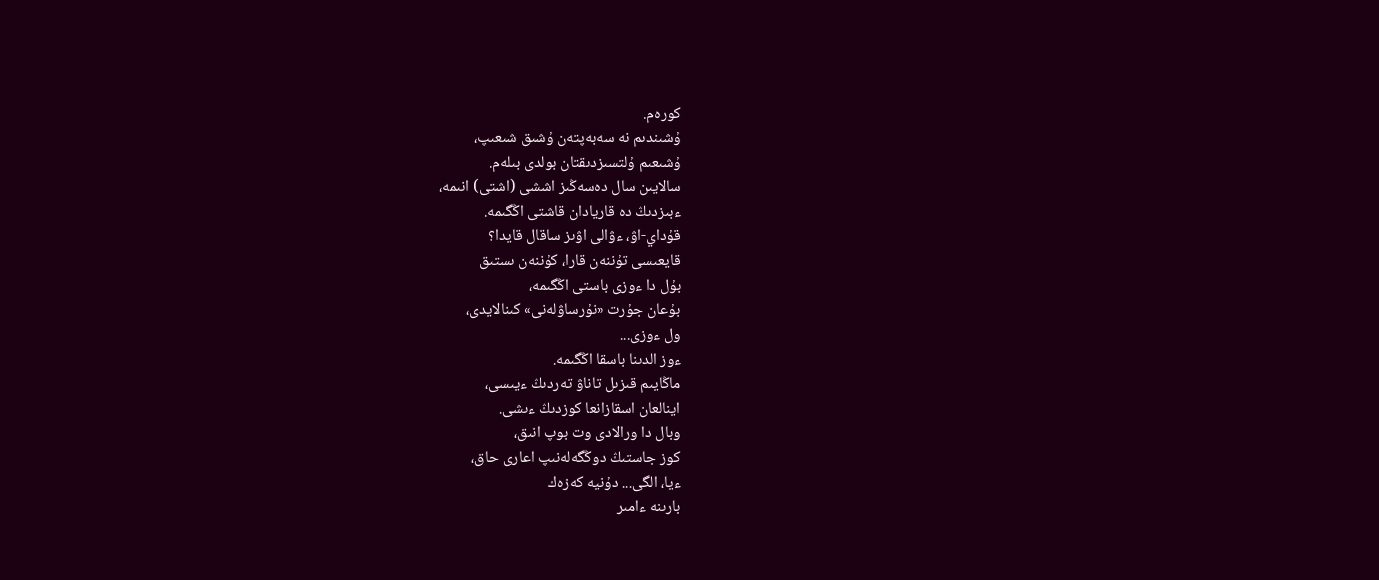كورەم.
ۇشىندىم نە سەبەپتەن ۇشىق شىعىپ،
ۇشىعىم ۇلتسىزدىقتان بولدى بىلەم.
سالايىن سال دەسەڭىز اششى (اشتى) انىمە،
ءبىزدىڭ دە قاريادان قاشتى اڭگىمە.
قۇداي-اۋ، ءۋالى اۋىز ساقال قايدا؟
قايعىسى تۇننەن قارا، كۇننەن ىستىق
بۇل دا ءوزى باستى اڭگىمە،
بۇعان جۇرت «نۇرساۋلەنى» كىنالايدى،
ول ءوزى...
ءوز الدىنا باسقا اڭگىمە.
ماڭايىم قىزىل تاناۋ تەردىڭ ءيىسى،
اينالعان اسقازانعا كوزدىڭ ءىشى.
وبال دا ورالادى وت بوپ انىق،
كوز جاستىڭ دوڭگەلەنىپ اعارى حاق،
ءيا، الگى... دۇنيە كەزەك
بارىنە ءامىر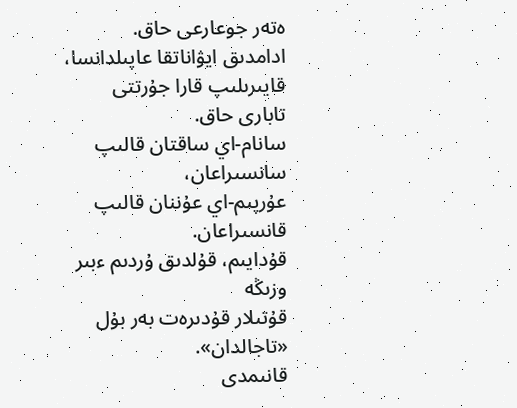ەتەر جوعارعى حاق.
ادامدىق ايۋاناتقا عاپىلدانسا،
قايىرىلىپ قارا جۇرتتى تابارى حاق.
سانام-اي ساقتان قالىپ سانسىراعان،
عۇرپىم-اي عۇننان قالىپ قانسىراعان.
قۇدايىم، قۇلدىق ۇردىم ءبىر وزىڭە
قۇتىلار قۇدىرەت بەر بۇل «تاجالدان».
قانىمدى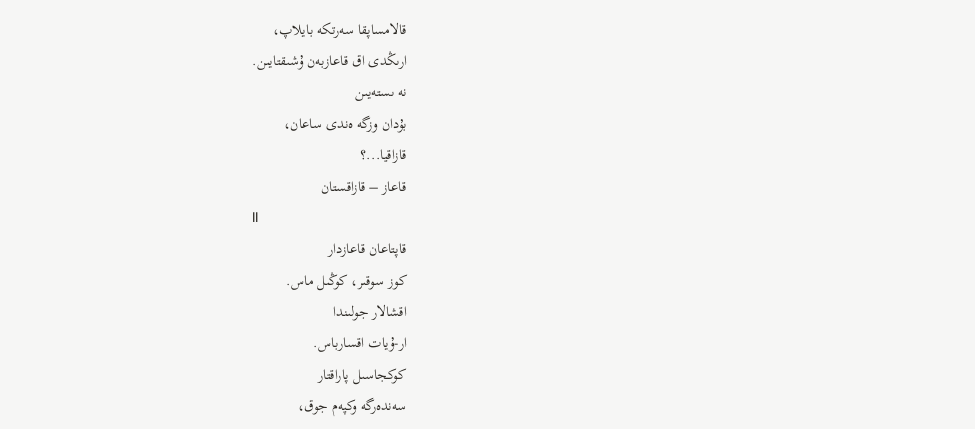قالامساپقا سەرتكە بايلاپ،
ارىڭدى اق قاعازبەن ۇشىقتايىن.
نە ىستەيىن
بۇدان وزگە ەندى ساعان،
قازاقيا...؟
قاعاز – قازاقستان
II
قاپتاعان قاعازدار
كوز سوقىر، كوڭىل ماس.
اقشالار جولىندا
ار-ۇيات اقسارباس.
كوكجاسىل پاراقتار
سەندەرگە وكپەم جوق،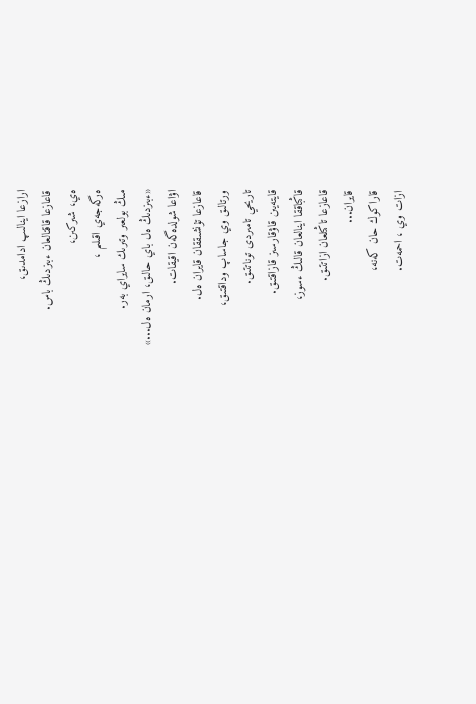ارازعا اينالىپ ادامدىق،
قاعازعا قاقتالعان ءبىزدىڭ باس.
ەي، شىركىن،
ەرگەجەي اقىلىم ،
مىڭ بولعىر وتىرىك سايراي بەر.
«ءبىزدىڭ ەل باي حالىق، ارمان ەل...»
اۋاعا شولدەگەن اقيقات.
قاعازعا تۇنشىققان قايران ەل.
ورتالىق وي جاساپ وداقتىق،
تاريحي تامىردى توناتتىق.
قايتەيىن قاۋقارسىز قازاقتىق.
قاڭباققا اينالعان قالىڭ ءسوز،
قاعازعا تاڭىلعان ازاتتىق.
قايران...
قاراكوك حان كەنە،
ازات وي ، احمەت.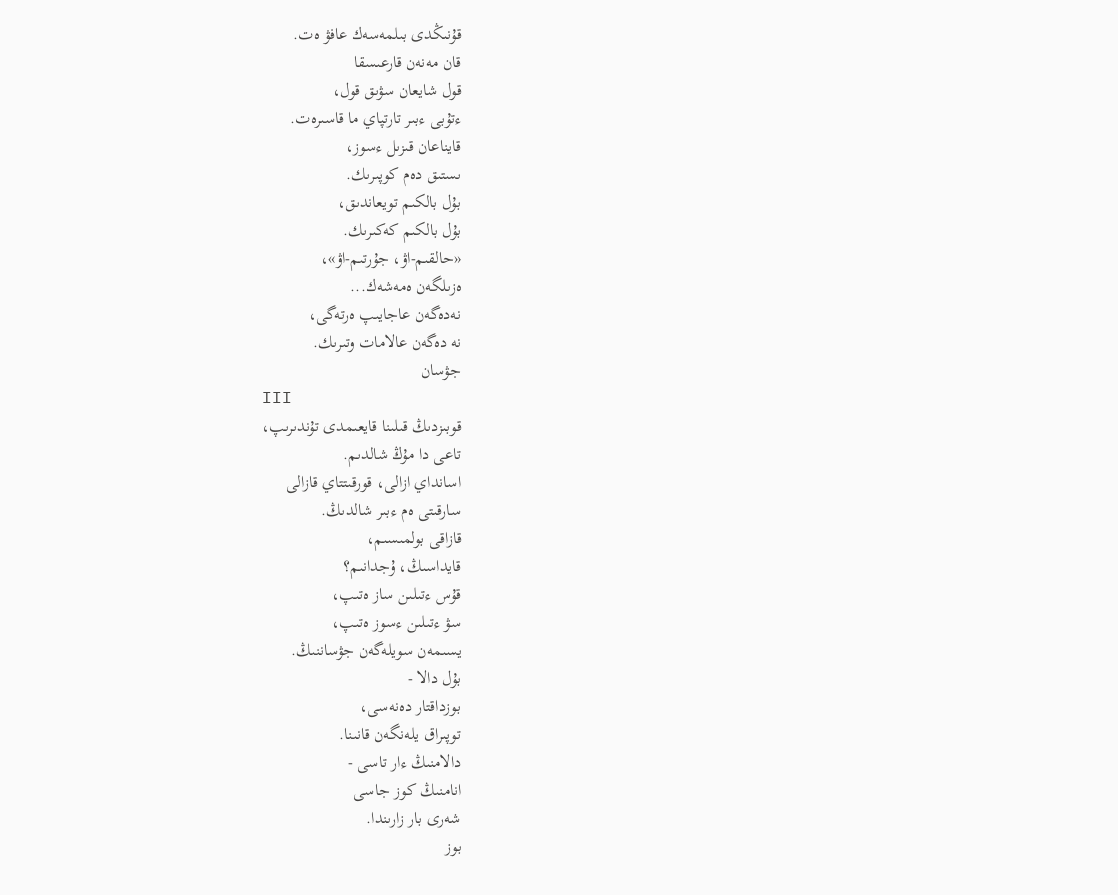قۇنىڭدى بىلمەسەك عافۋ ەت.
قان مەنەن قارعىسقا
قول شايعان سۋىق قول،
ءتۇبى ءبىر تارتپاي ما قاسىرەت.
قايناعان قىزىل ءسوز،
ىستىق دەم كوپىرىك.
بۇل بالكىم تويعاندىق،
بۇل بالكىم كەكىرىك.
«حالقىم-اۋ، جۇرتىم-اۋ»،
ەزىلگەن ەمەشەك...
نەدەگەن عاجايىپ ەرتەگى،
نە دەگەن عالامات وتىرىك.
جۋسان
III
قوبىزدىڭ قىلىنا قايعىمدى تۇندىرىپ،
تاعى دا مۇڭ شالدىم.
اسانداي ازالى، قورقىتتاي قازالى
سارقىتى ەم ءبىر شالدىڭ.
قازاقى بولمىسىم،
قايداسىڭ، ۇجدانىم؟
قۇس ءتىلىن ساز ەتىپ،
سۋ ءتىلىن ءسوز ەتىپ،
يسىمەن سويلەگەن جۋساننىڭ.
بۇل دالا -
بوزداقتار دەنەسى،
توپىراق يلەنگەن قانىنا.
دالامنىڭ ءار تاسى -
انامنىڭ كوز جاسى
شەرى بار زارىندا.
بوز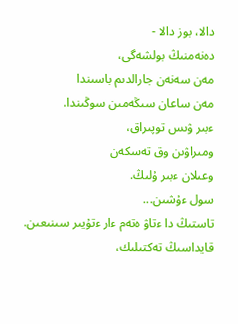دالا، بوز دالا -
دەنەمنىڭ بولشەگى،
مەن سەنەن جارالدىم باسىندا
مەن ساعان سىڭەمىن سوڭىندا.
ءبىر ۋىس توپىراق،
ومىراۋىن وق تەسكەن
وعىلان ءبىر ۇلىڭ.
سول ءۇشىن...
تاستىڭ دا ءتاۋ ەتەم ءار ءتۇيىر سىنىعىن.
قايداسىڭ تەكتىلىك،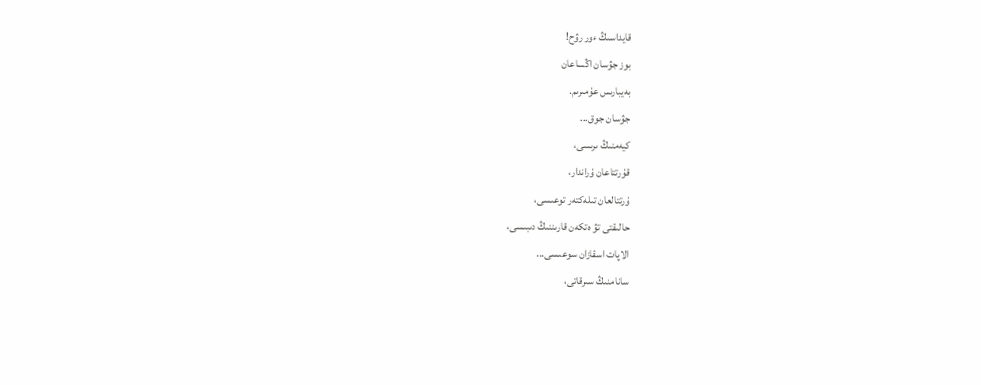قايداسىڭ ءور رۋح!
بوز جۋسان اڭساعان
بەيبارىس عۇمىرىم.
جۋسان جوق...
كيەمنىڭ ىرىسى،
قۇرتتاعان ۇراندار،
ۇرتتالعان تىلەكتەر توعىسى،
حالىقتى تۋ ەتكەن قارىننىڭ دىبىسى،
الاپات اسقازان سوعىسى...
سانامنىڭ سىرقاتى،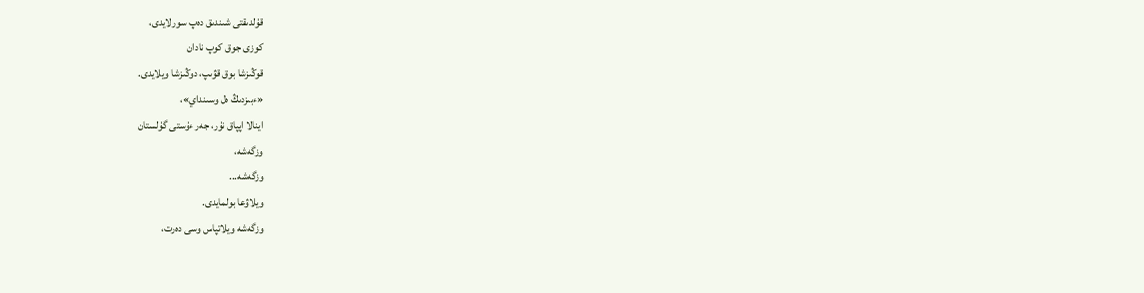قۇلدىقتى شىندىق دەپ سورلايدى،
كوزى جوق كوپ نادان
قوڭىزشا بوق قۋىپ، دوڭىزشا ويلايدى.
«ءبىزدىڭ ەل وسىنداي»،
اينالا اپپاق نۇر، جەر ءۇستى گۇلستان
وزگەشە،
وزگەشە...
ويلاۋعا بولمايدى.
وزگەشە ويلاتپاس وسى دەرت،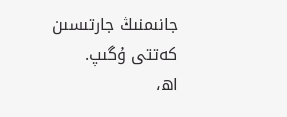جانىمنىڭ جارتىسىن كەتتى ۇگىپ.
اھ،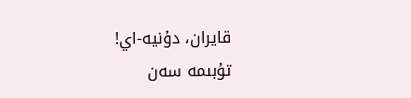قايران، دۇنيە-اي!
تۇبىمە سەن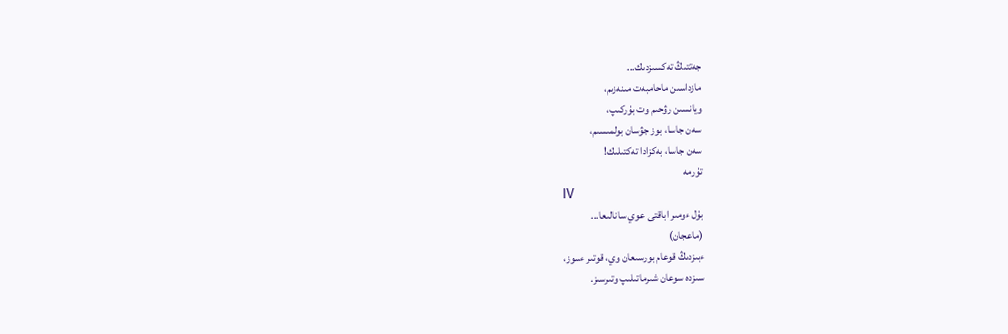جەتتىڭ تەكسىزدىك...
مازداسىن ماحامبەت مىنەزىم،
ويانسىن رۋحىم وت بۇركىپ،
سەن جاسا، بوز جۋسان بولمىسىم،
سەن جاسا، بەكزادا تەكتىلىك!
تۇرمە
IV
بۇل ءومىر اباقتى عوي سانالىعا...
(ماعجان)
ءبىزدىڭ قوعام بورسىعان وي، قوتىر ءسوز،
سىزدە سوعان شىرماتىلىپ وتىرسىز.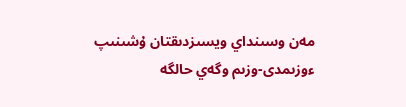مەن وسىنداي ويسىزدىقتان ۇشىنىپ
ءوزىمدى-وزىم وگەي حالگە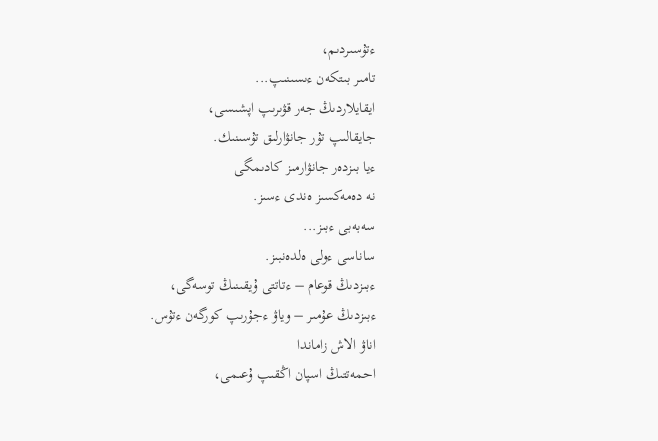ءتۇسىردىم،
تامىر بىتكەن ءىسىنىپ...
ايقايلاردىڭ جەر قۋىرىپ اپشىسى،
جايقالىپ تۇر جانۋارلىق تۇسىنىك.
ءيا بىزدەر جانۋارمىز كادىمگى
نە دەمەكسىز ەندى ءسىز.
سەبەبى ءبىز...
ساناسى ءولى ەلدەنبىز.
ءبىزدىڭ قوعام – ءتاتتى ۇيقىنىڭ توسەگى،
ءبىزدىڭ عۇمىر – وياۋ ءجۇرىپ كورگەن ءتۇس.
اناۋ الاش زاماندا
احمەتتىڭ اسپان اڭقىپ ۇعىمى،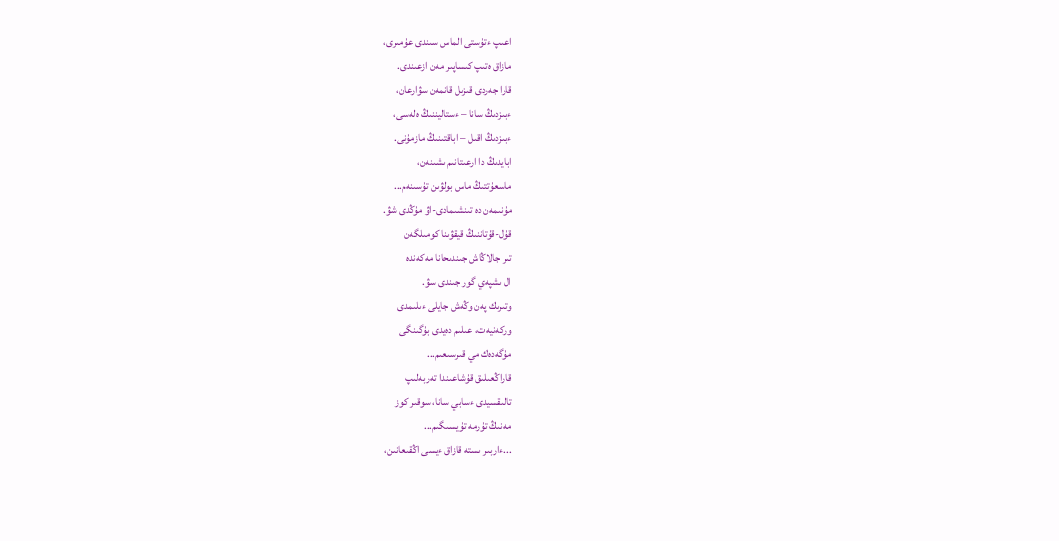اعىپ ءتۇستى الماس سىندى عۇمىرى،
مازاق ەتىپ كىساپىر مەن ازعىندى.
قارا جەردى قىزىل قانمەن سۋارعان،
ءبىزدىڭ سانا – ءستاليننىڭ ەلەسى،
ءبىزدىڭ اقىل – اباقتىنىڭ مازمۇنى.
ابايدىڭ دا ارعىتانىم ىشىنەن،
ماسعۇتتىڭ ماس بولۋىن تۇسىنەم...
مۇنىمەن دە تىنشىمادى-اۋ مۇڭدى شۋ.
قۇل-قۇتاننىڭ قيقۋىنا كومىلگەن
تىر جالاڭاش جىندىحانا مەكەندە
ال ىشپەي گور جىندى سۋ.
وتىرىك پەن وڭەش جايلى ءىلىمدى
وركەنيەت، عىلىم دەيدى بۇگىنگى
مۇگەدەك مي قىرسىعىم...
قاراڭعىلىق قۇشاعىندا تەربەلىپ
تالىقسيدى ءسابي سانا، سوقىر كوز
مەنىڭ تۇرمە تۇيسىگىم...
...ءاربىر ىستە قازاق ءيسى اڭقىعانىن،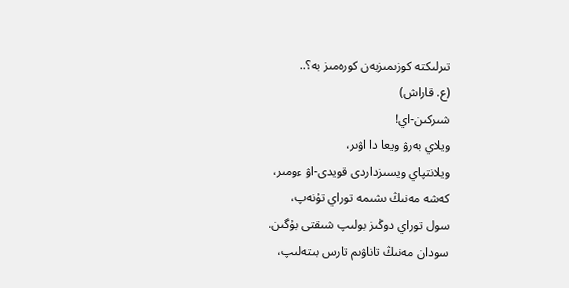تىرلىكتە كوزىمىزبەن كورەمىز بە؟..
(ع. قاراش)
شىركىن-اي!
ويلاي بەرۋ ويعا دا اۋىر،
ويلانتپاي ويسىزداردى قويدى-اۋ ءومىر،
كەشە مەنىڭ ىشىمە توراي تۇنەپ،
سول توراي دوڭىز بولىپ شىقتى بۇگىن.
سودان مەنىڭ تاناۋىم تارس بىتەلىپ،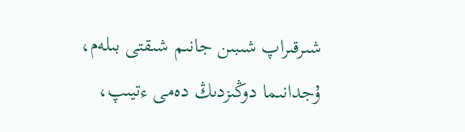شىرقىراپ شىبىن جانىم شىقتى بىلەم،
ۇجدانىما دوڭىزدىڭ دەمى ءتيىپ،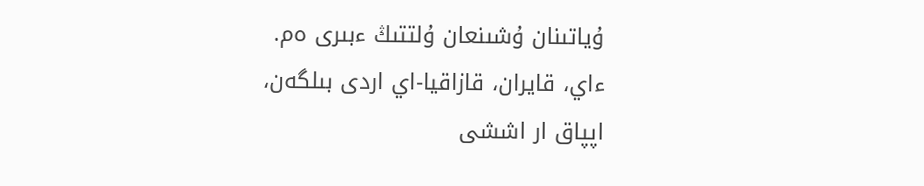ۇياتىنان ۇشىنعان ۇلتتىڭ ءبىرى ەم.
ءاي، قايران، قازاقيا-اي اردى بىلگەن،
اپپاق ار اششى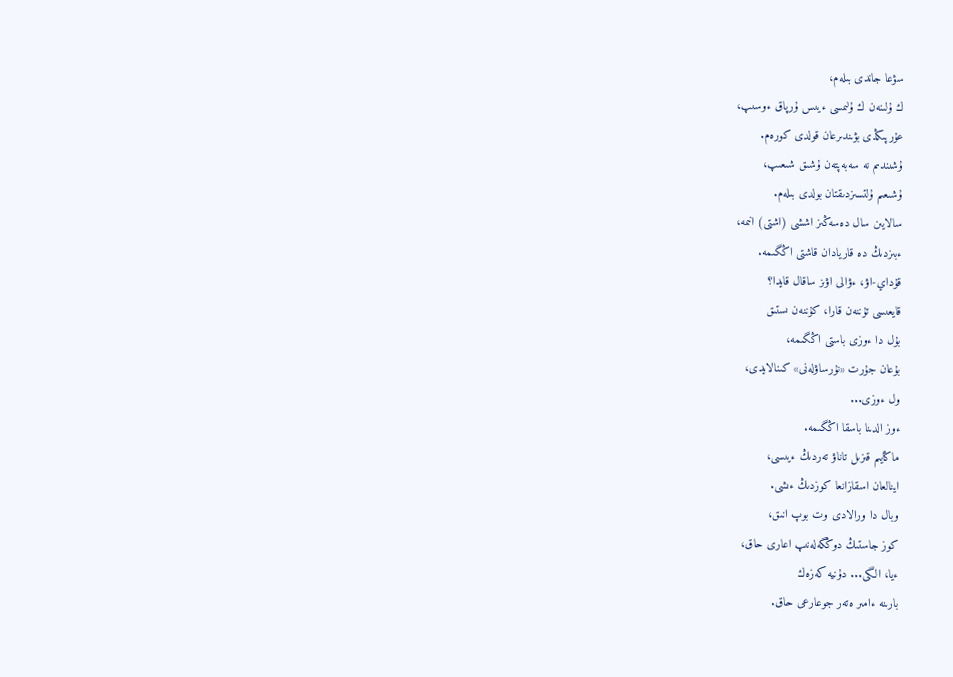سۋعا جاندى بىلەم،
ك ۇلىنەن ك ۇلىمسى ءيىس ۇرپاق ءوسىپ،
عۇرپىڭدى بۋىندىرعان قولدى كورەم.
ۇشىندىم نە سەبەپتەن ۇشىق شىعىپ،
ۇشىعىم ۇلتسىزدىقتان بولدى بىلەم.
سالايىن سال دەسەڭىز اششى (اشتى) انىمە،
ءبىزدىڭ دە قاريادان قاشتى اڭگىمە.
قۇداي-اۋ، ءۋالى اۋىز ساقال قايدا؟
قايعىسى تۇننەن قارا، كۇننەن ىستىق
بۇل دا ءوزى باستى اڭگىمە،
بۇعان جۇرت «نۇرساۋلەنى» كىنالايدى،
ول ءوزى...
ءوز الدىنا باسقا اڭگىمە.
ماڭايىم قىزىل تاناۋ تەردىڭ ءيىسى،
اينالعان اسقازانعا كوزدىڭ ءىشى.
وبال دا ورالادى وت بوپ انىق،
كوز جاستىڭ دوڭگەلەنىپ اعارى حاق،
ءيا، الگى... دۇنيە كەزەك
بارىنە ءامىر ەتەر جوعارعى حاق.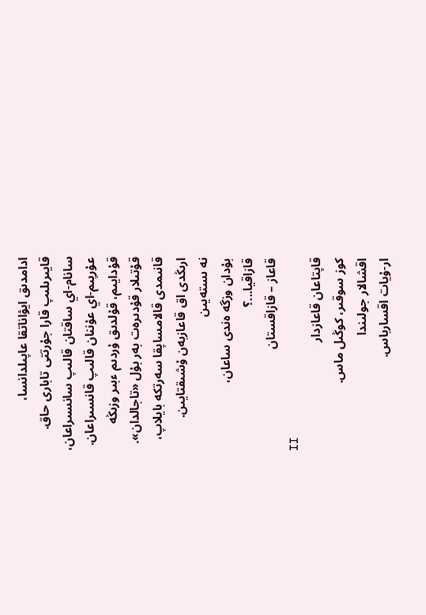ادامدىق ايۋاناتقا عاپىلدانسا،
قايىرىلىپ قارا جۇرتتى تابارى حاق.
سانام-اي ساقتان قالىپ سانسىراعان،
عۇرپىم-اي عۇننان قالىپ قانسىراعان.
قۇدايىم، قۇلدىق ۇردىم ءبىر وزىڭە
قۇتىلار قۇدىرەت بەر بۇل «تاجالدان».
قانىمدى قالامساپقا سەرتكە بايلاپ،
ارىڭدى اق قاعازبەن ۇشىقتايىن.
نە ىستەيىن
بۇدان وزگە ەندى ساعان،
قازاقيا...؟
قاعاز – قازاقستان
II
قاپتاعان قاعازدار
كوز سوقىر، كوڭىل ماس.
اقشالار جولىندا
ار-ۇيات اقسارباس.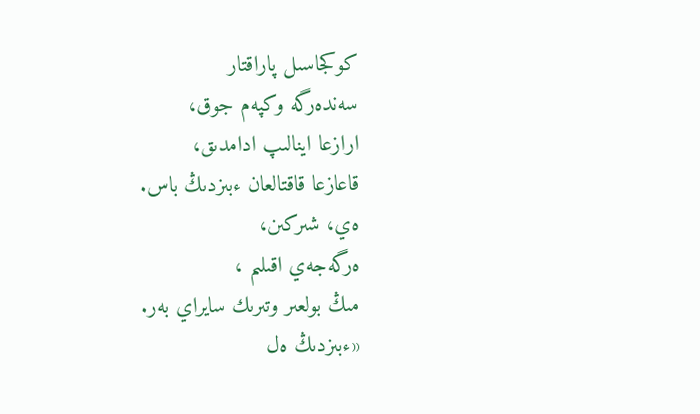كوكجاسىل پاراقتار
سەندەرگە وكپەم جوق،
ارازعا اينالىپ ادامدىق،
قاعازعا قاقتالعان ءبىزدىڭ باس.
ەي، شىركىن،
ەرگەجەي اقىلىم ،
مىڭ بولعىر وتىرىك سايراي بەر.
«ءبىزدىڭ ەل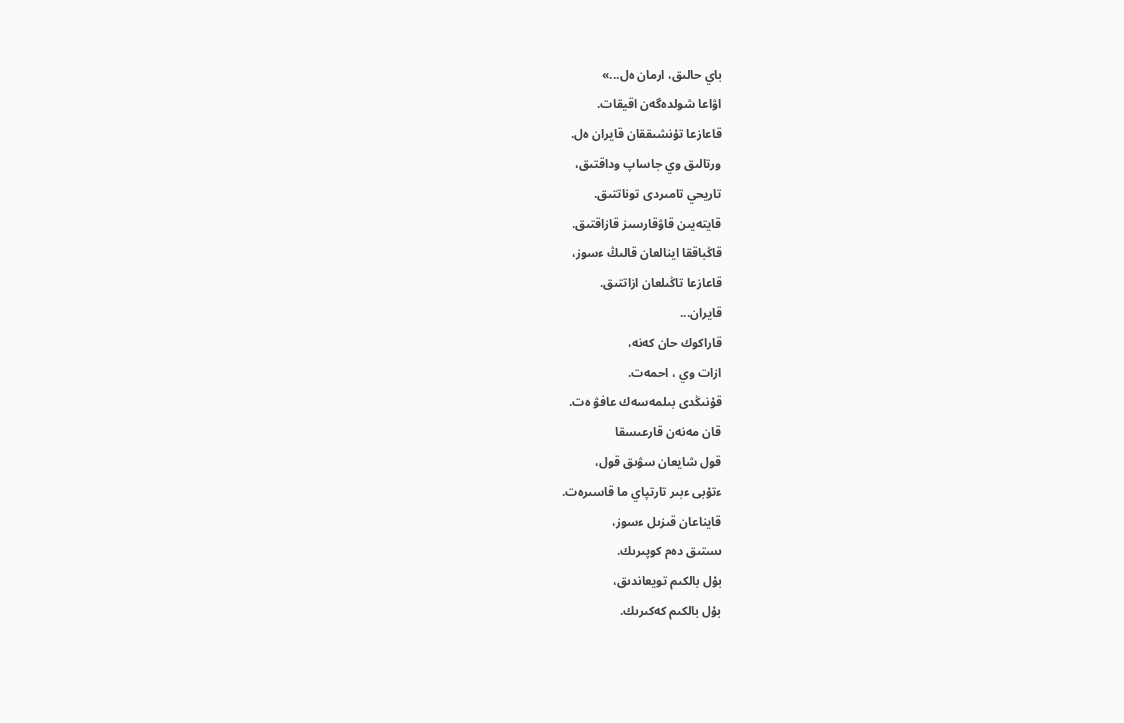باي حالىق، ارمان ەل...»
اۋاعا شولدەگەن اقيقات.
قاعازعا تۇنشىققان قايران ەل.
ورتالىق وي جاساپ وداقتىق،
تاريحي تامىردى توناتتىق.
قايتەيىن قاۋقارسىز قازاقتىق.
قاڭباققا اينالعان قالىڭ ءسوز،
قاعازعا تاڭىلعان ازاتتىق.
قايران...
قاراكوك حان كەنە،
ازات وي ، احمەت.
قۇنىڭدى بىلمەسەك عافۋ ەت.
قان مەنەن قارعىسقا
قول شايعان سۋىق قول،
ءتۇبى ءبىر تارتپاي ما قاسىرەت.
قايناعان قىزىل ءسوز،
ىستىق دەم كوپىرىك.
بۇل بالكىم تويعاندىق،
بۇل بالكىم كەكىرىك.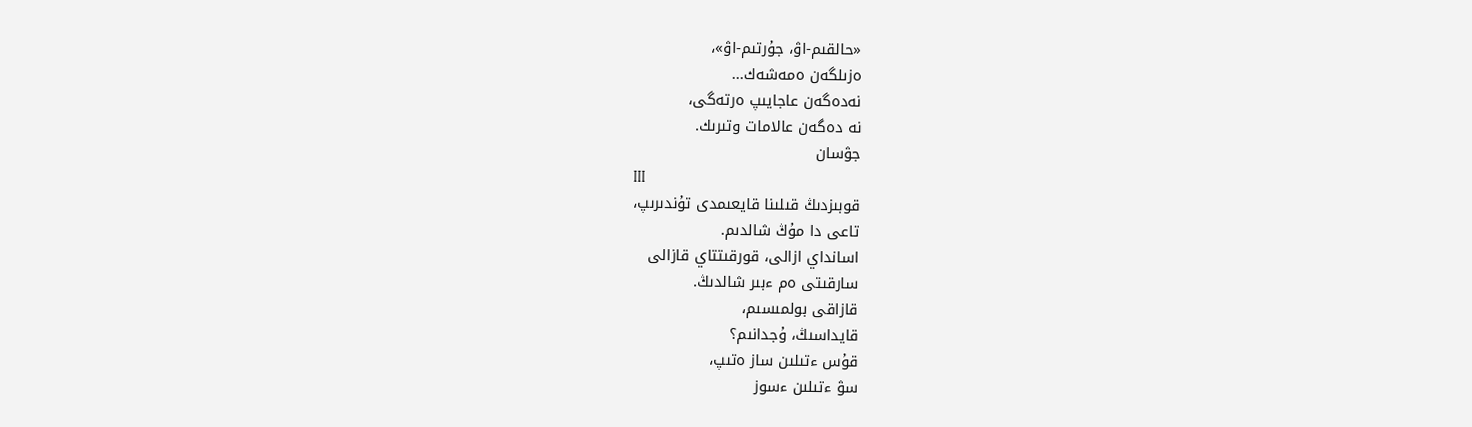«حالقىم-اۋ، جۇرتىم-اۋ»،
ەزىلگەن ەمەشەك...
نەدەگەن عاجايىپ ەرتەگى،
نە دەگەن عالامات وتىرىك.
جۋسان
III
قوبىزدىڭ قىلىنا قايعىمدى تۇندىرىپ،
تاعى دا مۇڭ شالدىم.
اسانداي ازالى، قورقىتتاي قازالى
سارقىتى ەم ءبىر شالدىڭ.
قازاقى بولمىسىم،
قايداسىڭ، ۇجدانىم؟
قۇس ءتىلىن ساز ەتىپ،
سۋ ءتىلىن ءسوز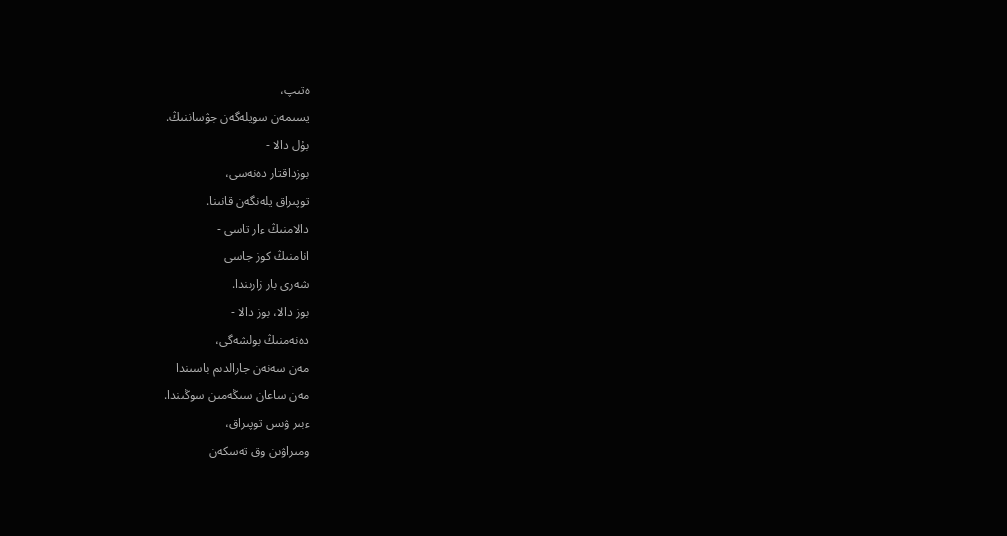ەتىپ،
يسىمەن سويلەگەن جۋساننىڭ.
بۇل دالا -
بوزداقتار دەنەسى،
توپىراق يلەنگەن قانىنا.
دالامنىڭ ءار تاسى -
انامنىڭ كوز جاسى
شەرى بار زارىندا.
بوز دالا، بوز دالا -
دەنەمنىڭ بولشەگى،
مەن سەنەن جارالدىم باسىندا
مەن ساعان سىڭەمىن سوڭىندا.
ءبىر ۋىس توپىراق،
ومىراۋىن وق تەسكەن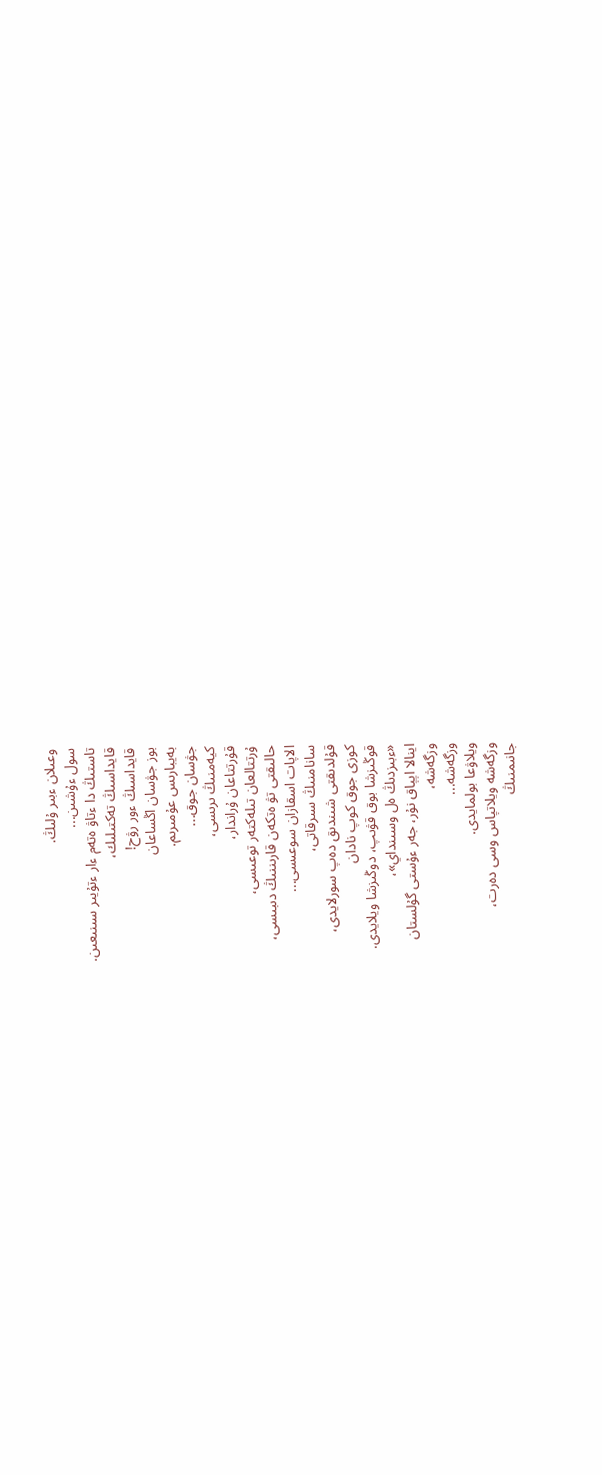وعىلان ءبىر ۇلىڭ.
سول ءۇشىن...
تاستىڭ دا ءتاۋ ەتەم ءار ءتۇيىر سىنىعىن.
قايداسىڭ تەكتىلىك،
قايداسىڭ ءور رۋح!
بوز جۋسان اڭساعان
بەيبارىس عۇمىرىم.
جۋسان جوق...
كيەمنىڭ ىرىسى،
قۇرتتاعان ۇراندار،
ۇرتتالعان تىلەكتەر توعىسى،
حالىقتى تۋ ەتكەن قارىننىڭ دىبىسى،
الاپات اسقازان سوعىسى...
سانامنىڭ سىرقاتى،
قۇلدىقتى شىندىق دەپ سورلايدى،
كوزى جوق كوپ نادان
قوڭىزشا بوق قۋىپ، دوڭىزشا ويلايدى.
«ءبىزدىڭ ەل وسىنداي»،
اينالا اپپاق نۇر، جەر ءۇستى گۇلستان
وزگەشە،
وزگەشە...
ويلاۋعا بولمايدى.
وزگەشە ويلاتپاس وسى دەرت،
جانىمنىڭ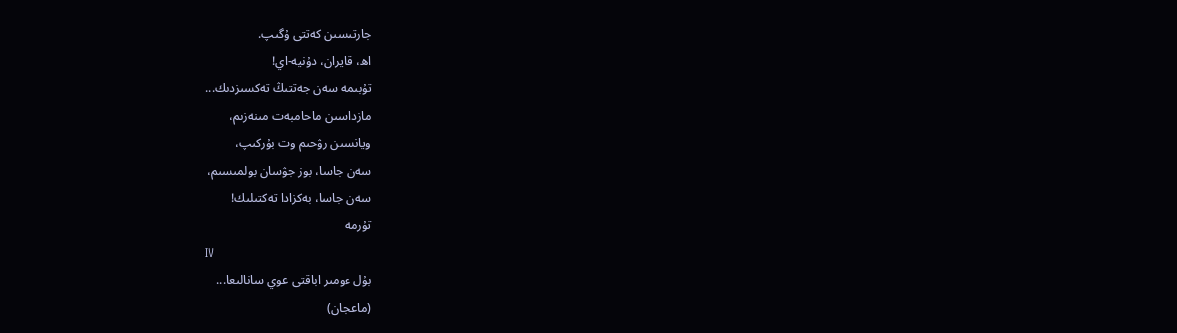جارتىسىن كەتتى ۇگىپ.
اھ، قايران، دۇنيە-اي!
تۇبىمە سەن جەتتىڭ تەكسىزدىك...
مازداسىن ماحامبەت مىنەزىم،
ويانسىن رۋحىم وت بۇركىپ،
سەن جاسا، بوز جۋسان بولمىسىم،
سەن جاسا، بەكزادا تەكتىلىك!
تۇرمە
IV
بۇل ءومىر اباقتى عوي سانالىعا...
(ماعجان)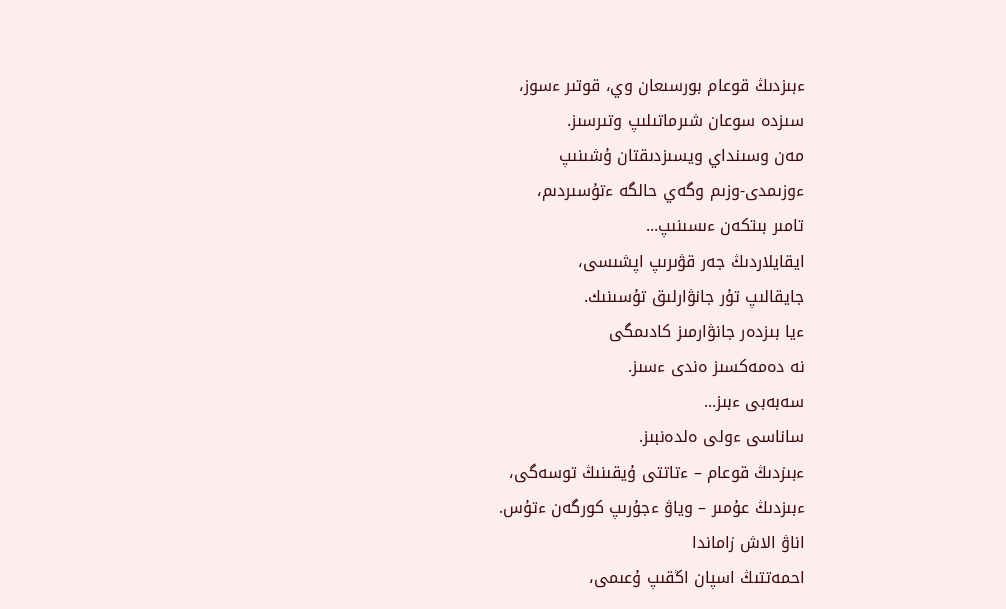ءبىزدىڭ قوعام بورسىعان وي، قوتىر ءسوز،
سىزدە سوعان شىرماتىلىپ وتىرسىز.
مەن وسىنداي ويسىزدىقتان ۇشىنىپ
ءوزىمدى-وزىم وگەي حالگە ءتۇسىردىم،
تامىر بىتكەن ءىسىنىپ...
ايقايلاردىڭ جەر قۋىرىپ اپشىسى،
جايقالىپ تۇر جانۋارلىق تۇسىنىك.
ءيا بىزدەر جانۋارمىز كادىمگى
نە دەمەكسىز ەندى ءسىز.
سەبەبى ءبىز...
ساناسى ءولى ەلدەنبىز.
ءبىزدىڭ قوعام – ءتاتتى ۇيقىنىڭ توسەگى،
ءبىزدىڭ عۇمىر – وياۋ ءجۇرىپ كورگەن ءتۇس.
اناۋ الاش زاماندا
احمەتتىڭ اسپان اڭقىپ ۇعىمى،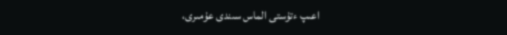اعىپ ءتۇستى الماس سىندى عۇمىرى،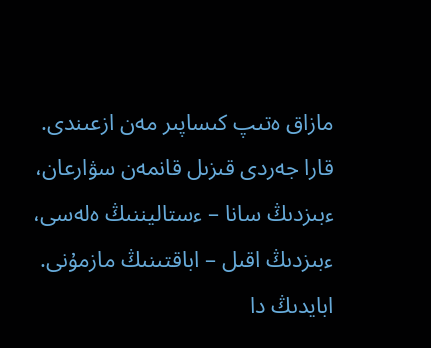مازاق ەتىپ كىساپىر مەن ازعىندى.
قارا جەردى قىزىل قانمەن سۋارعان،
ءبىزدىڭ سانا – ءستاليننىڭ ەلەسى،
ءبىزدىڭ اقىل – اباقتىنىڭ مازمۇنى.
ابايدىڭ دا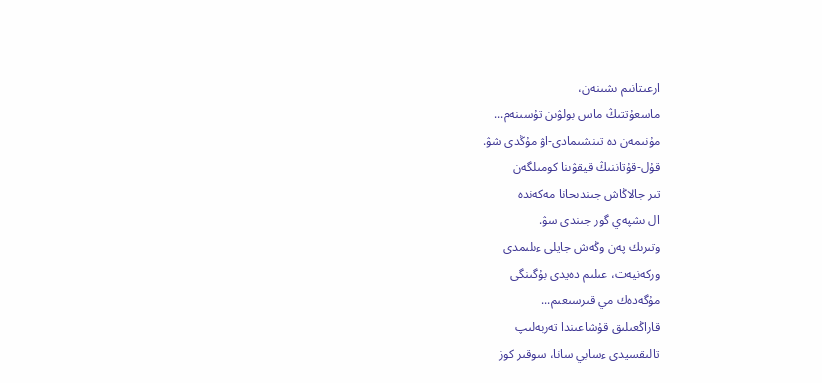ارعىتانىم ىشىنەن،
ماسعۇتتىڭ ماس بولۋىن تۇسىنەم...
مۇنىمەن دە تىنشىمادى-اۋ مۇڭدى شۋ.
قۇل-قۇتاننىڭ قيقۋىنا كومىلگەن
تىر جالاڭاش جىندىحانا مەكەندە
ال ىشپەي گور جىندى سۋ.
وتىرىك پەن وڭەش جايلى ءىلىمدى
وركەنيەت، عىلىم دەيدى بۇگىنگى
مۇگەدەك مي قىرسىعىم...
قاراڭعىلىق قۇشاعىندا تەربەلىپ
تالىقسيدى ءسابي سانا، سوقىر كوز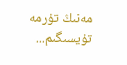مەنىڭ تۇرمە تۇيسىگىم...